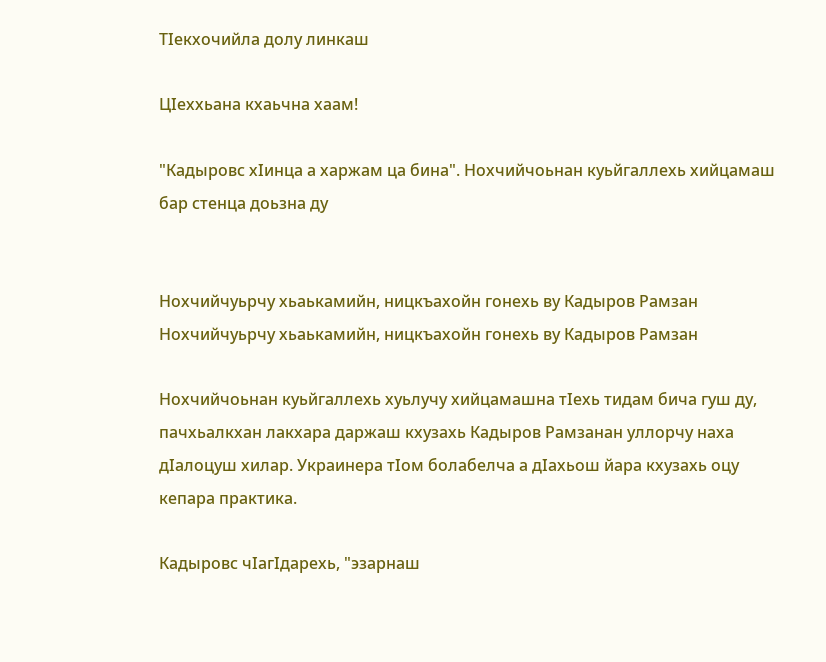ТIекхочийла долу линкаш

ЦIеххьана кхаьчна хаам!

"Кадыровс хIинца а харжам ца бина". Нохчийчоьнан куьйгаллехь хийцамаш бар стенца доьзна ду


Нохчийчуьрчу хьаькамийн, ницкъахойн гонехь ву Кадыров Рамзан
Нохчийчуьрчу хьаькамийн, ницкъахойн гонехь ву Кадыров Рамзан

Нохчийчоьнан куьйгаллехь хуьлучу хийцамашна тIехь тидам бича гуш ду, пачхьалкхан лакхара даржаш кхузахь Кадыров Рамзанан уллорчу наха дIалоцуш хилар. Украинера тIом болабелча а дIахьош йара кхузахь оцу кепара практика.

Кадыровс чIагIдарехь, "эзарнаш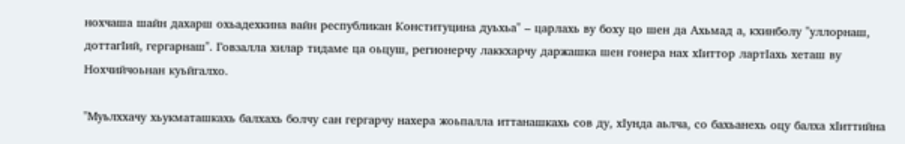нохчаша шайн дахарш охьадехкина вайн республикан Конституцина дуьхьа" – царлахь ву боху цо шен да Ахьмад а, кхинболу "уллорнаш, доттагIий, гергарнаш". Говзалла хилар тидаме ца оьцуш, регионерчу лаккхарчу даржашка шен гонера нах хIиттор лартIахь хеташ ву Нохчийчоьнан куьйгалхо.

"Муьлххачу хьукматашкахь балхахь болчу сан гергарчу нахера жоьпалла иттанашкахь сов ду, хIунда аьлча, со бахьанехь оцу балха хIиттийна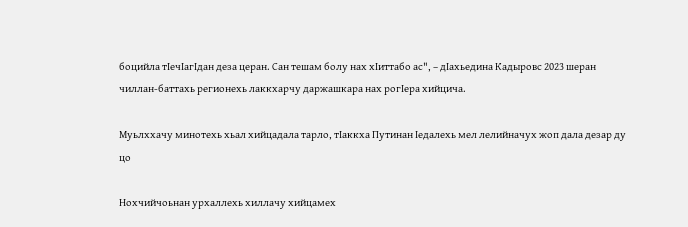боцийла тIечIагIдан деза церан. Сан тешам болу нах хIиттабо ас", – дIахьедина Кадыровс 2023 шеран чиллан-баттахь регионехь лаккхарчу даржашкара нах рогIера хийцича.

Муьлххачу минотехь хьал хийцадала тарло, тIаккха Путинан Iедалехь мел лелийначух жоп дала дезар ду цо

Нохчийчоьнан урхаллехь хиллачу хийцамех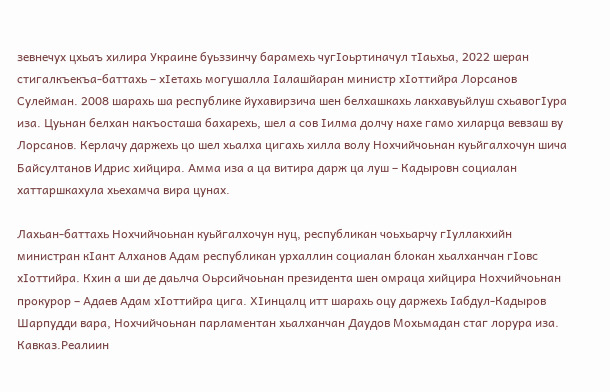зевнечух цхьаъ хилира Украине буьззинчу барамехь чугIоьртиначул тIаьхьа, 2022 шеран стигалкъекъа-баттахь – хIетахь могушалла Iалашйаран министр хIоттийра Лорсанов Сулейман. 2008 шарахь ша республике йухавирзича шен белхашкахь лакхавуьйлуш схьавогIура иза. Цуьнан белхан накъосташа бахарехь, шел а сов Iилма долчу нахе гамо хиларца вевзаш ву Лорсанов. Керлачу даржехь цо шел хьалха цигахь хилла волу Нохчийчоьнан куьйгалхочун шича Байсултанов Идрис хийцира. Амма иза а ца витира дарж ца луш – Кадыровн социалан хаттаршкахула хьехамча вира цунах.

Лахьан-баттахь Нохчийчоьнан куьйгалхочун нуц, республикан чоьхьарчу гIуллакхийн министран кIант Алханов Адам республикан урхаллин социалан блокан хьалханчан гIовс хIоттийра. Кхин а ши де даьлча Оьрсийчоьнан президента шен омраца хийцира Нохчийчоьнан прокурор – Адаев Адам хIоттийра цига. ХIинцалц итт шарахь оцу даржехь Iабдул-Кадыров Шарпудди вара, Нохчийчоьнан парламентан хьалханчан Даудов Мохьмадан стаг лорура иза. Кавказ.Реалиин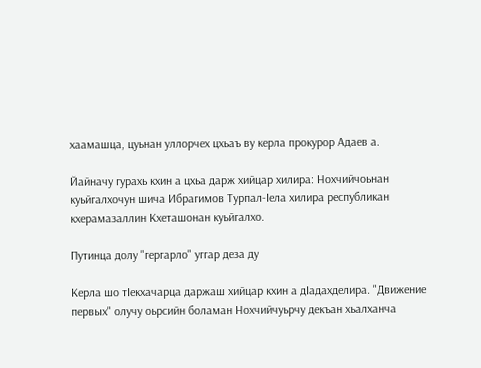хаамашца, цуьнан уллорчех цхьаъ ву керла прокурор Адаев а.

Йайначу гурахь кхин а цхьа дарж хийцар хилира: Нохчийчоьнан куьйгалхочун шича Ибрагимов Турпал-Iела хилира республикан кхерамазаллин Кхеташонан куьйгалхо.

Путинца долу "гергарло" уггар деза ду

Керла шо тIекхачарца даржаш хийцар кхин а дIадахделира. "Движение первых" олучу оьрсийн боламан Нохчийчуьрчу декъан хьалханча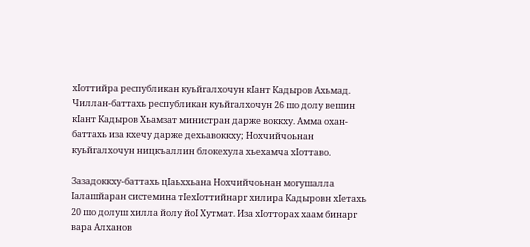хIоттийра республикан куьйгалхочун кIант Кадыров Ахьмад. Чиллан-баттахь республикан куьйгалхочун 26 шо долу вешин кIант Кадыров Хьамзат министран дарже воккху. Амма охан-баттахь иза кхечу дарже дехьавоккху; Нохчийчоьнан куьйгалхочун ницкъаллин блокехула хьехамча хIоттаво.

Зазадоккху-баттахь цIаьххьана Нохчийчоьнан могушалла Iалашйаран системина тIехIоттийнарг хилира Кадыровн хIетахь 20 шо долуш хилла йолу йоI Хутмат. Иза хIотторах хаам бинарг вара Алханов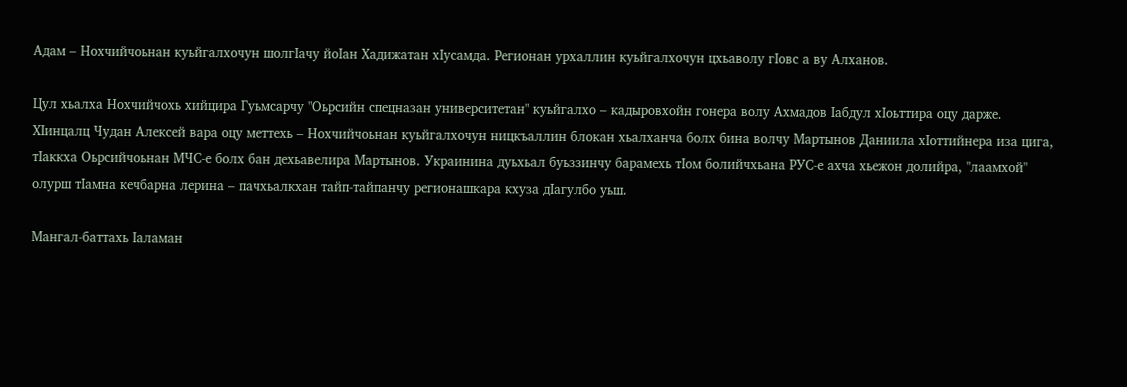Адам – Нохчийчоьнан куьйгалхочун шолгIачу йоIан Хадижатан хIусамда. Регионан урхаллин куьйгалхочун цхьаволу гIовс а ву Алханов.

Цул хьалха Нохчийчохь хийцира Гуьмсарчу "Оьрсийн спецназан университетан" куьйгалхо – кадыровхойн гонера волу Ахмадов Iабдул хIоьттира оцу дарже. ХIинцалц Чудан Алексей вара оцу меттехь – Нохчийчоьнан куьйгалхочун ницкъаллин блокан хьалханча болх бина волчу Мартынов Даниила хIоттийнера иза цига, тIаккха Оьрсийчоьнан МЧС-е болх бан дехьавелира Мартынов. Украинина дуьхьал буьззинчу барамехь тIом болийчхьана РУС-е ахча хьежон долийра, "лаамхой" олурш тIамна кечбарна лерина – пачхьалкхан тайп-тайпанчу регионашкара кхуза дIагулбо уьш.

Мангал-баттахь Iаламан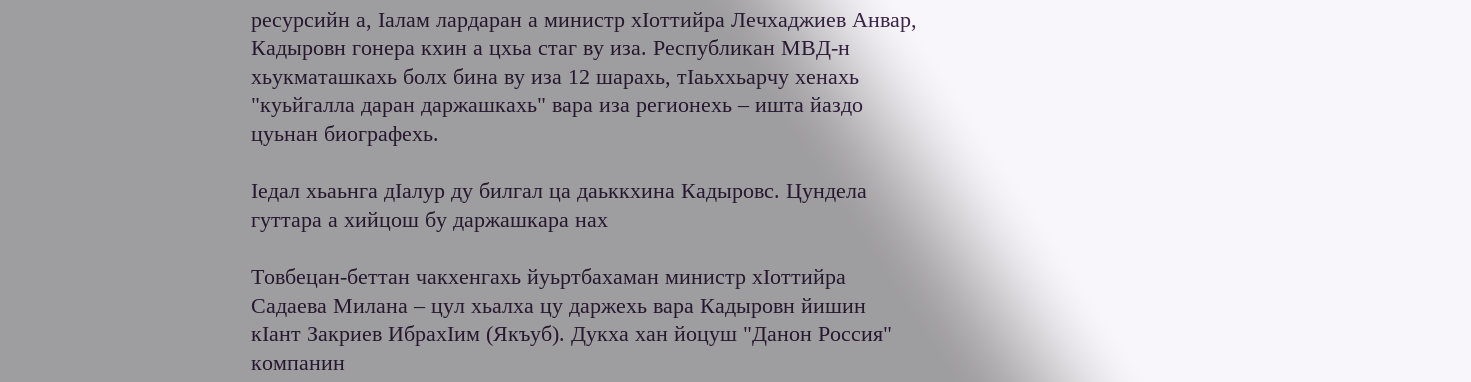ресурсийн а, Iалам лардаран а министр хIоттийра Лечхаджиев Анвар, Кадыровн гонера кхин а цхьа стаг ву иза. Республикан МВД-н хьукматашкахь болх бина ву иза 12 шарахь, тIаьххьарчу хенахь "куьйгалла даран даржашкахь" вара иза регионехь – ишта йаздо цуьнан биографехь.

Iедал хьаьнга дIалур ду билгал ца даьккхина Кадыровс. Цундела гуттара а хийцош бу даржашкара нах

Товбецан-беттан чакхенгахь йуьртбахаман министр хIоттийра Садаева Милана – цул хьалха цу даржехь вара Кадыровн йишин кIант Закриев ИбрахIим (Якъуб). Дукха хан йоцуш "Данон Россия" компанин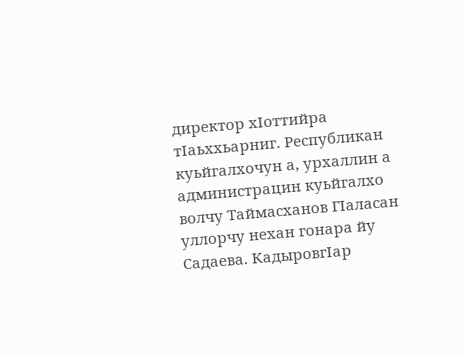директор хIоттийра тIаьххьарниг. Республикан куьйгалхочун а, урхаллин а администрацин куьйгалхо волчу Таймасханов ГIаласан уллорчу нехан гонара йу Садаева. КадыровгIар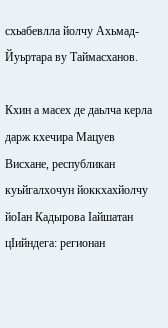схьабевлла йолчу Ахьмад-Йуьртара ву Таймасханов.

Кхин а масех де даьлча керла дарж кхечира Мацуев Висхане, республикан куьйгалхочун йоккхахйолчу йоIан Кадырова Iайшатан цIийндега: регионан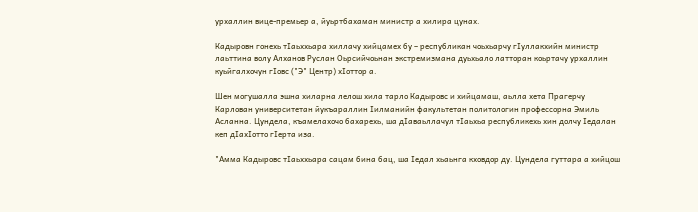урхаллин вице-премьер а, йуьртбахаман министр а хилира цунах.

Кадыровн гонехь тIаьххьара хиллачу хийцамех бу – республикан чоьхьарчу гIуллакхийн министр лаьттина волу Алханов Руслан Оьрсийчоьнан экстремизмана дуьхьало латторан коьртачу урхаллин куьйгалхочун гIовс ("Э" Центр) хIоттор а.

Шен могушалла эшна хиларна лелош хила тарло Кадыровс и хийцамаш, аьлла хета Прагерчу Карлован университетан йукъараллин Iилманийн факультетан политологин профессорна Эмиль Асланна. Цундела, къамелахочо бахарехь, ша дIаваьллачул тIаьхьа республикехь хин долчу Iедалан кеп дIахIотто гIерта иза.

"Амма Кадыровс тIаьххьара сацам бина бац, ша Iедал хьаьнга кховдор ду. Цундела гуттара а хийцош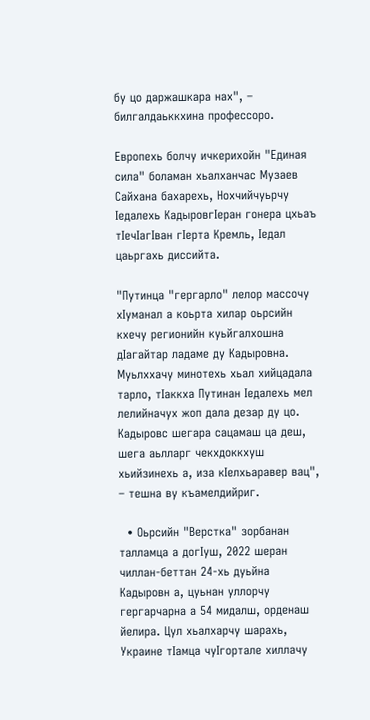бу цо даржашкара нах", – билгалдаьккхина профессоро.

Европехь болчу ичкерихойн "Единая сила" боламан хьалханчас Музаев Сайхана бахарехь, Нохчийчуьрчу Iедалехь КадыровгIеран гонера цхьаъ тIечIагIван гIерта Кремль, Iедал цаьргахь диссийта.

"Путинца "гергарло" лелор массочу хIуманал а коьрта хилар оьрсийн кхечу регионийн куьйгалхошна дIагайтар ладаме ду Кадыровна. Муьлххачу минотехь хьал хийцадала тарло, тIаккха Путинан Iедалехь мел лелийначух жоп дала дезар ду цо. Кадыровс шегара сацамаш ца деш, шега аьлларг чекхдоккхуш хьийзинехь а, иза кIелхьаравер вац", – тешна ву къамелдийриг.

  • Оьрсийн "Верстка" зорбанан талламца а догIуш, 2022 шеран чиллан-беттан 24-хь дуьйна Кадыровн а, цуьнан уллорчу гергарчарна а 54 мидалш, орденаш йелира. Цул хьалхарчу шарахь, Украине тIамца чуIгортале хиллачу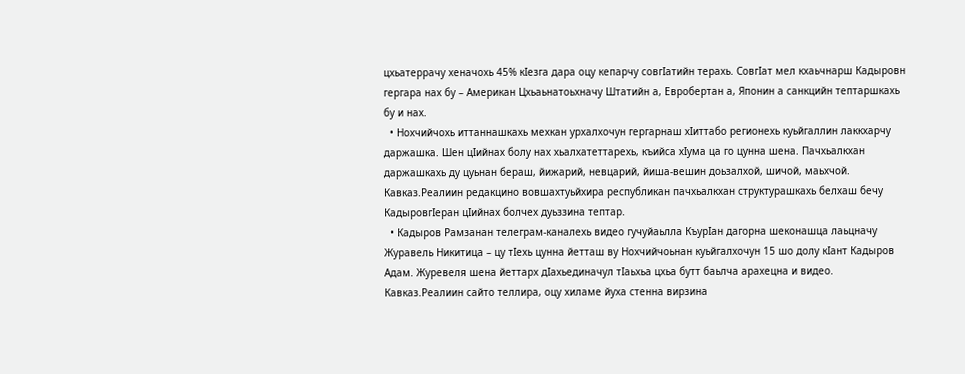цхьатеррачу хеначохь 45% кIезга дара оцу кепарчу совгIатийн терахь. СовгIат мел кхаьчнарш Кадыровн гергара нах бу – Американ Цхьаьнатоьхначу Штатийн а, Евробертан а, Японин а санкцийн тептаршкахь бу и нах.
  • Нохчийчохь иттаннашкахь мехкан урхалхочун гергарнаш хIиттабо регионехь куьйгаллин лаккхарчу даржашка. Шен цIийнах болу нах хьалхатеттарехь, къийса хIума ца го цунна шена. Пачхьалкхан даржашкахь ду цуьнан бераш, йижарий, невцарий, йиша-вешин доьзалхой, шичой, маьхчой. Кавказ.Реалиин редакцино вовшахтуьйхира республикан пачхьалкхан структурашкахь белхаш бечу КадыровгIеран цIийнах болчех дуьззина тептар.
  • Кадыров Рамзанан телеграм-каналехь видео гучуйаьлла КъурIан дагорна шеконашца лаьцначу Журавель Никитица – цу тIехь цунна йетташ ву Нохчийчоьнан куьйгалхочун 15 шо долу кIант Кадыров Адам. Журевеля шена йеттарх дIахьединачул тIаьхьа цхьа бутт баьлча арахецна и видео. Кавказ.Реалиин сайто теллира, оцу хиламе йуха стенна вирзина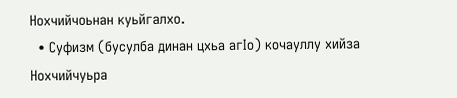Нохчийчоьнан куьйгалхо.
  • Суфизм (бусулба динан цхьа агIо) кочауллу хийза Нохчийчуьра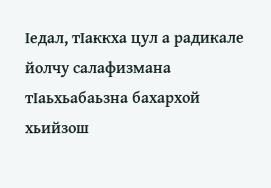Iедал, тIаккха цул а радикале йолчу салафизмана тIаьхьабаьзна бахархой хьийзош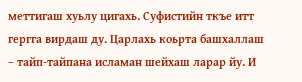меттигаш хуьлу цигахь. Суфистийн ткъе итт гергга вирдаш ду. Царлахь коьрта башхаллаш – тайп-тайпана исламан шейхаш ларар йу. И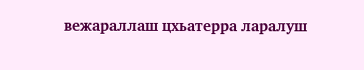вежараллаш цхьатерра ларалуш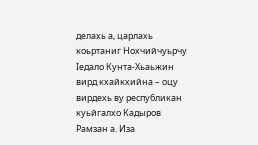делахь а, царлахь коьртаниг Нохчийчуьрчу Iедало Кунта-Хьаьжин вирд кхайкхийна – оцу вирдехь ву республикан куьйгалхо Кадыров Рамзан а. Иза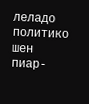леладо политико шен пиар-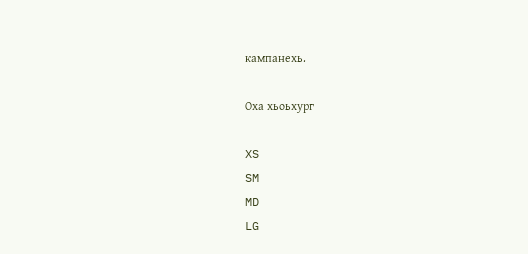кампанехь.

Оха хьоьхург

XS
SM
MD
LG